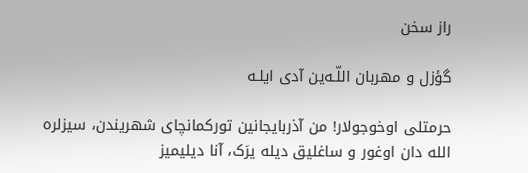راز سخن

گؤزل و مهربان اللّـه‌ین آدی ایلـه

حرمتلی اوخوجولار! من آذربایجانین تورکمانچای شهریندن، سیزلره الله دان اوغور و ساغلیق دیله یرَک، آنا دیلیمیز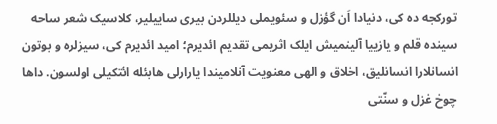تورکجه ده کی، دنیادا اَن گؤزل و سئویملی دیللردن بیری ساییلیر، کلاسیک شعر ساحه سینده قلم و یازییا آلینمیش ایلک اثریمی تقدیم ائدیرم؛ امید ائدیرم کی، سیزلره و بوتون انسانلارا انسانلیق، اخلاق و الهی معنویت آنلامیندا یارارلی هابئله ائتکیلی اولسون. داها چوخ غزل و سنّتی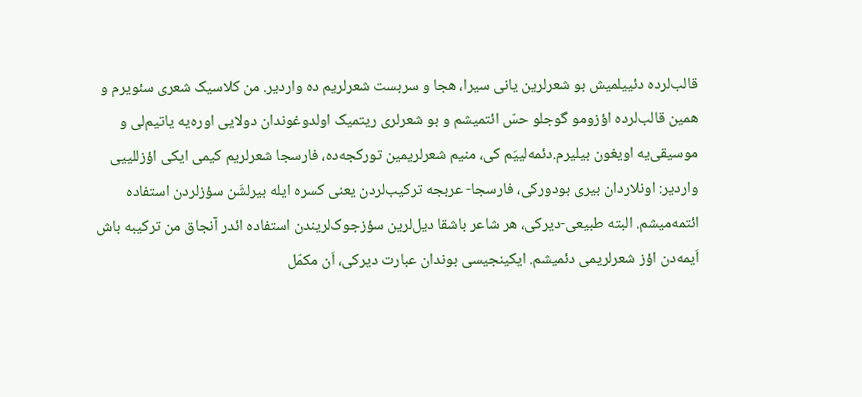قالب‌لرده دئییلمیش بو شعرلرین یانی سیرا، هجا و سربست شعرلریم ده واردیر. من کلاسیک شعری سئویرم و همین قالب‌لرده اؤزومو گوجلو حسّ ائتمیشم و بو شعرلری ریتمیک اولدوغوندان دولایی اوره‌یه یاتیم‌لی و موسیقی‌یه اویغون بیلیرم.دئمه‌لییَم کی، منیم شعرلریمین تورکجه‌ده، فارسجا شعرلریم کیمی ایکی اؤزللییی واردیر: اونلاردان بیری بودورکی، فارسجا- عربجه ترکیب‌لردن یعنی کسره ایله بیرلشَن سؤزلردن استفاده ائتمه‌میشم. البته طبیعی-دیرکی، هر شاعر باشقا دیل‌لرین سؤزجوک‌لریندن استفاده ائدر آنجاق من ترکیبه باش اَیمه‌دن اؤز شعرلریمی دئمیشم. ایکینجیسی بوندان عبارت دیرکی، اَن‌ مکمّل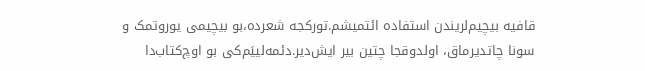قافیه‌ بیچیم‌لریندن استفاده‌ ائتمیشم.تورکجه‌ شعرده،بو‌ بیچیمی یوروتمک و سونا چاتدیرماق، اولدوقجا چتین بیر ایش‌دیر.دئمه‌لییَم‌‌کی بو اوچ‌کتاب‌دا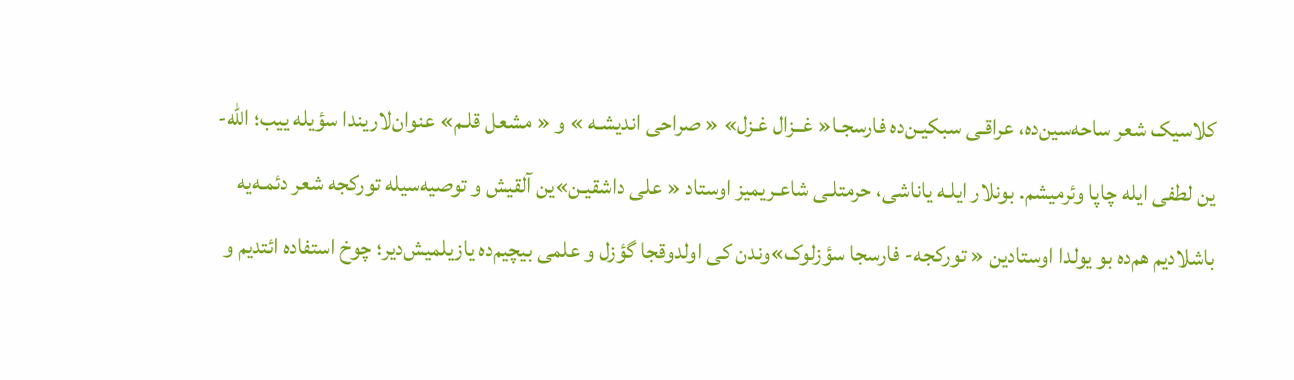کلاسیک شعر ساحه‌سین‌ده، عراقـی‌ سبکیـن‌ده فارسجـا« غــزال غـزل» « صراحی اندیشـه » و « مشعل قلـم» عنوان‌لاریندا سؤیله ییب؛ الله-ین لطفی ایله چاپا وئرمیشم. بونلار ایلـه یاناشی، حرمتلـی شاعـریمیز اوستاد « علی داشقیـن»ین آلقیش و توصیه‌سیله تورکجه شعر دئمـه‌یه باشلادیم هم‌ده بو یولدا اوستادین « تورکجه- فارسجا سؤزلوک»وندن کی اولدوقجا گؤزل و علمی بیچیم‌ده یازیلمیش‌دیر؛ چوخ استفاده ائتدیم و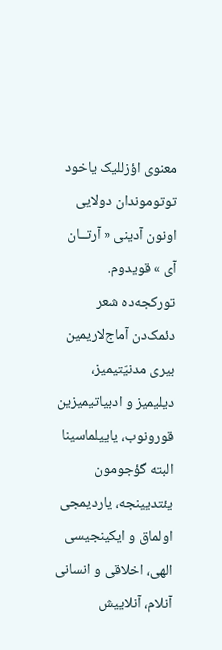معنوی اؤزللیک یاخود توتوموندان دولایی اونون آدینی « آرتــان آی » قویدوم. تورکجه‌ده شعر دئمک‌دن آماج‌لاریمین بیری مدنیّتیمیز، دیلیمیز و ادبیاتیمیزین قورونوب، یاییلماسینا البته گؤجومون یئتدیینجه، یاردیمجی اولماق و ایکینجیسی الهی، اخلاقی و انسانی آنلام، آنلاییش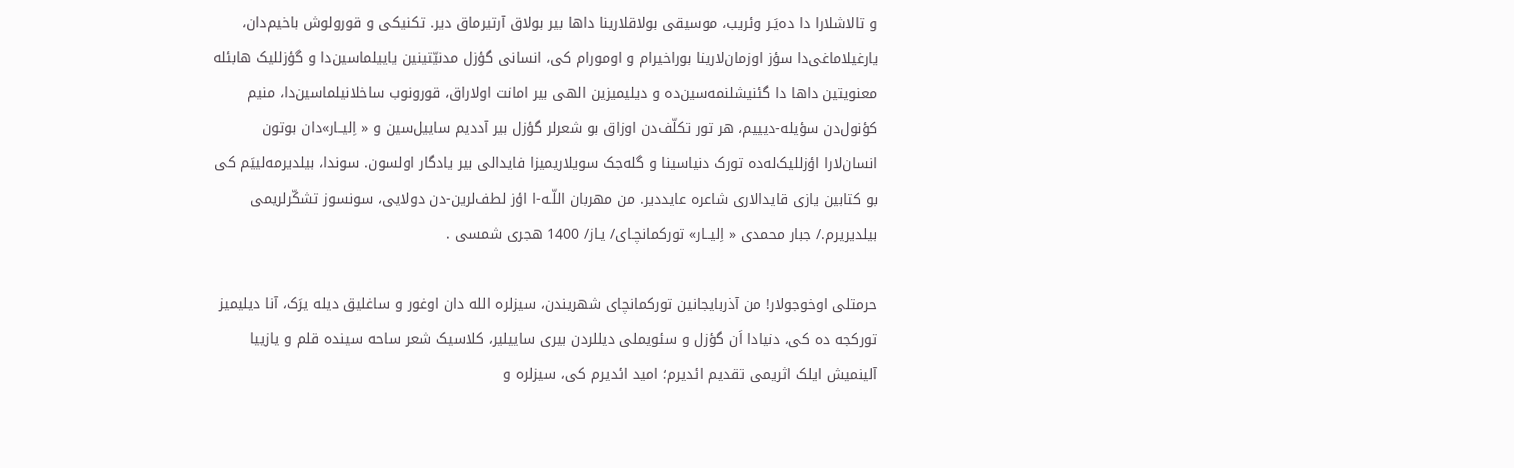و تالاشلارا دا ده‌یَـر وئریب، موسیقی بولاقلارینا داها بیر بولاق آرتیرماق دیر. تکنیکی و قورولوش باخیم‌دان، یارغیلاماغی‌دا سؤز اوزمان‌لارینا بوراخیرام و اومورام کی، انسانی گؤزل مدنیّتینین یاییلماسین‌دا و گؤزللیک هابئله معنویتین داها دا گئنیشلنمه‌سین‌ده و دیلیمیزین الهی بیر امانت اولاراق، قورونوب ساخلانیلماسین‌دا، منیم کؤنول‌دن سؤیله-دیییم، هر تور تکلّف‌دن اوزاق بو شعرلر گؤزل بیر آددیم ساییل‌سین و « اِلیــار»دان بوتون انسان‌لارا اؤزللیک‌له‌ده تورک دنیاسینا و گله‌جک سویلاریمیزا فایدالی بیر یادگار اولسون. سوندا‌، بیلدیرمه‌لییَم کی بو کتابین یازی قایدالاری شاعره عایددیر. من مهربان اللّـه-ا اؤز لطف‌لرین-دن دولایی، سونسوز تشکّرلریمی بیلدیریرم./ جبار محمدی « اِلیــار» تورکمانچـای/ یـاز/ 1400 هجری شمسی .

حرمتلی اوخوجولار! من آذربایجانین تورکمانچای شهریندن، سیزلره الله دان اوغور و ساغلیق دیله یرَک، آنا دیلیمیز تورکجه ده کی، دنیادا اَن گؤزل و سئویملی دیللردن بیری ساییلیر، کلاسیک شعر ساحه سینده قلم و یازییا آلینمیش ایلک اثریمی تقدیم ائدیرم؛ امید ائدیرم کی، سیزلره و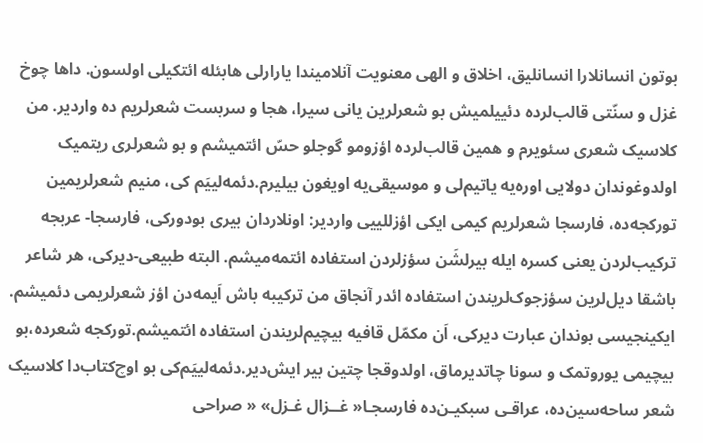بوتون انسانلارا انسانلیق، اخلاق و الهی معنویت آنلامیندا یارارلی هابئله ائتکیلی اولسون. داها چوخ غزل و سنّتی قالب‌لرده دئییلمیش بو شعرلرین یانی سیرا، هجا و سربست شعرلریم ده واردیر. من کلاسیک شعری سئویرم و همین قالب‌لرده اؤزومو گوجلو حسّ ائتمیشم و بو شعرلری ریتمیک اولدوغوندان دولایی اوره‌یه یاتیم‌لی و موسیقی‌یه اویغون بیلیرم.دئمه‌لییَم کی، منیم شعرلریمین تورکجه‌ده، فارسجا شعرلریم کیمی ایکی اؤزللییی واردیر: اونلاردان بیری بودورکی، فارسجا- عربجه ترکیب‌لردن یعنی کسره ایله بیرلشَن سؤزلردن استفاده ائتمه‌میشم. البته طبیعی-دیرکی، هر شاعر باشقا دیل‌لرین سؤزجوک‌لریندن استفاده ائدر آنجاق من ترکیبه باش اَیمه‌دن اؤز شعرلریمی دئمیشم. ایکینجیسی بوندان عبارت دیرکی، اَن‌ مکمّل قافیه‌ بیچیم‌لریندن استفاده‌ ائتمیشم.تورکجه‌ شعرده،بو‌ بیچیمی یوروتمک و سونا چاتدیرماق، اولدوقجا چتین بیر ایش‌دیر.دئمه‌لییَم‌‌کی بو اوچ‌کتاب‌دا کلاسیک شعر ساحه‌سین‌ده، عراقـی‌ سبکیـن‌ده فارسجـا« غــزال غـزل» « صراحی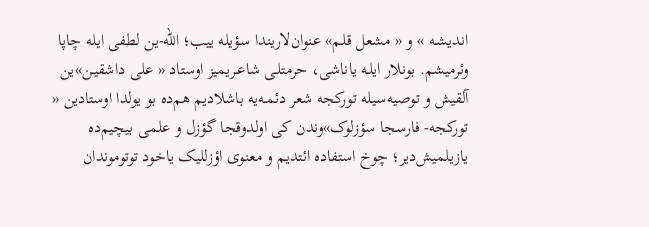اندیشـه » و « مشعل قلـم» عنوان‌لاریندا سؤیله ییب؛ الله-ین لطفی ایله چاپا وئرمیشم. بونلار ایلـه یاناشی، حرمتلـی شاعـریمیز اوستاد « علی داشقیـن»ین آلقیش و توصیه‌سیله تورکجه شعر دئمـه‌یه باشلادیم هم‌ده بو یولدا اوستادین « تورکجه- فارسجا سؤزلوک»وندن کی اولدوقجا گؤزل و علمی بیچیم‌ده یازیلمیش‌دیر؛ چوخ استفاده ائتدیم و معنوی اؤزللیک یاخود توتوموندان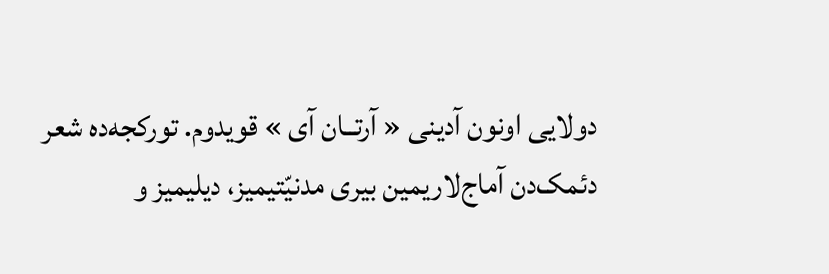دولایی اونون آدینی « آرتــان آی » قویدوم. تورکجه‌ده شعر دئمک‌دن آماج‌لاریمین بیری مدنیّتیمیز، دیلیمیز و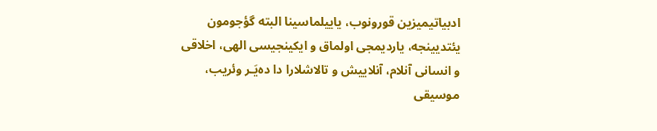ادبیاتیمیزین قورونوب، یاییلماسینا البته گؤجومون یئتدیینجه، یاردیمجی اولماق و ایکینجیسی الهی، اخلاقی و انسانی آنلام، آنلاییش و تالاشلارا دا ده‌یَـر وئریب، موسیقی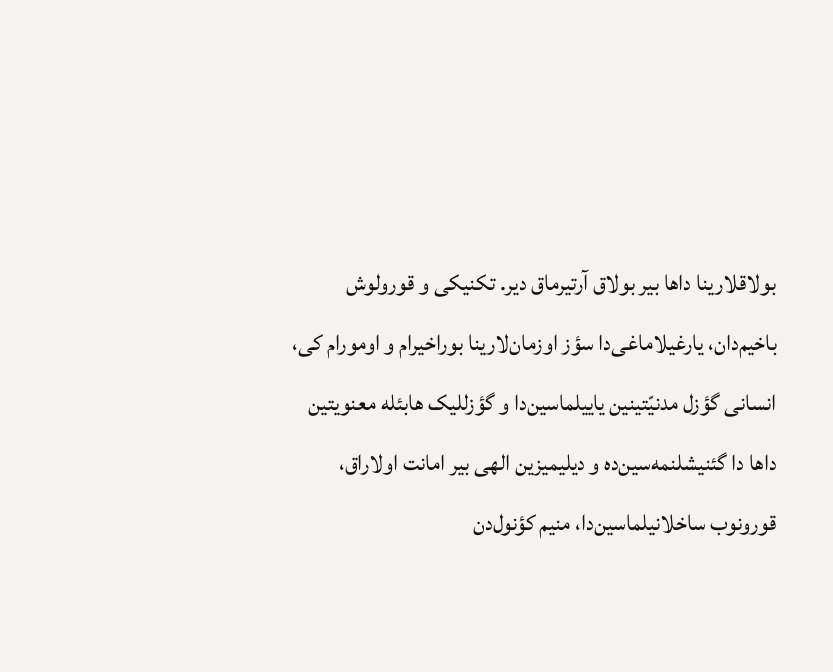بولاقلارینا داها بیر بولاق آرتیرماق دیر. تکنیکی و قورولوش باخیم‌دان، یارغیلاماغی‌دا سؤز اوزمان‌لارینا بوراخیرام و اومورام کی، انسانی گؤزل مدنیّتینین یاییلماسین‌دا و گؤزللیک هابئله معنویتین داها دا گئنیشلنمه‌سین‌ده و دیلیمیزین الهی بیر امانت اولاراق، قورونوب ساخلانیلماسین‌دا، منیم کؤنول‌دن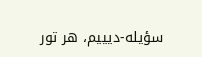سؤیله-دیییم، هر تور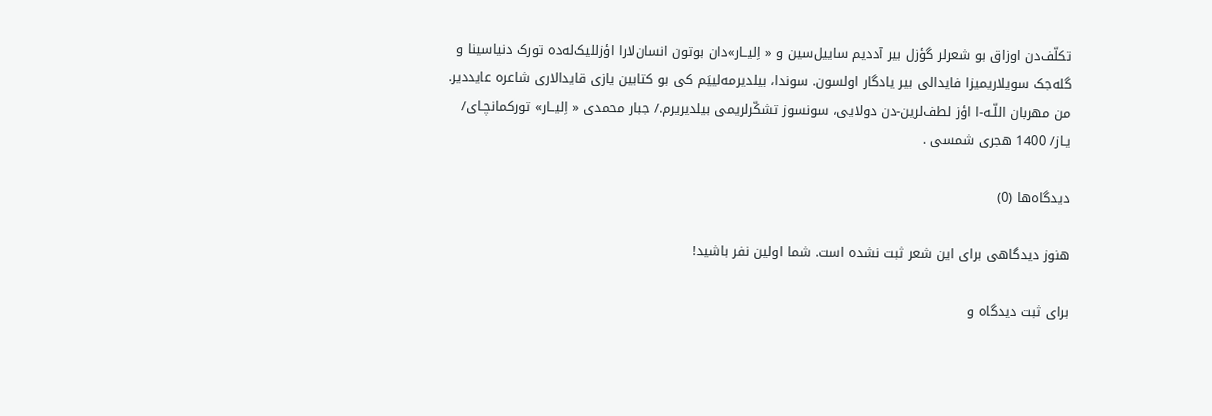تکلّف‌دن اوزاق بو شعرلر گؤزل بیر آددیم ساییل‌سین و « اِلیــار»دان بوتون انسان‌لارا اؤزللیک‌له‌ده تورک دنیاسینا و گله‌جک سویلاریمیزا فایدالی بیر یادگار اولسون. سوندا‌، بیلدیرمه‌لییَم کی بو کتابین یازی قایدالاری شاعره عایددیر. من مهربان اللّـه-ا اؤز لطف‌لرین-دن دولایی، سونسوز تشکّرلریمی بیلدیریرم./ جبار محمدی « اِلیــار» تورکمانچـای/ یـاز/ 1400 هجری شمسی .

دیدگاه‌ها (0)

هنوز دیدگاهی برای این شعر ثبت نشده است. شما اولین نفر باشید!

برای ثبت دیدگاه و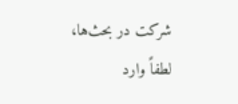شرکت در بحث‌ها، لطفاً وارد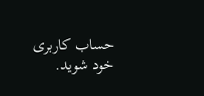حساب کاربری خود شوید.